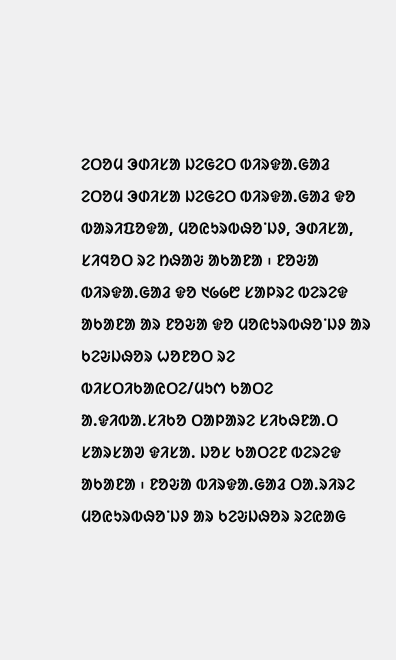ᱮᱛᱚᱢ ᱳᱰᱤᱥᱟ ᱡᱮᱜᱮᱛ ᱵᱤᱨᱫᱟ.ᱜᱟᱲ
ᱮᱛᱚᱢ ᱳᱰᱤᱥᱟ ᱡᱮᱜᱮᱛ ᱵᱤᱨᱫᱟ.ᱜᱟᱲ ᱫᱚ ᱵᱟᱨᱤᱯᱚᱫᱟ, ᱢᱚᱭᱩᱨᱵᱷᱚᱸᱡᱽ, ᱳᱰᱤᱥᱟ, ᱥᱤᱧᱚᱛ ᱨᱮ ᱴᱷᱟᱶ ᱟᱠᱟᱱᱟ ᱾ ᱱᱚᱶᱟ ᱵᱤᱨᱫᱟ.ᱜᱟᱲ ᱫᱚ ᱑᱙᱙᱘ ᱥᱟᱞᱨᱮ ᱵᱮᱨᱮᱫ ᱟᱠᱟᱱᱟ ᱟᱨ ᱱᱚᱶᱟ ᱫᱚ ᱢᱚᱭᱩᱨᱵᱷᱚᱸᱡᱽ ᱟᱨ ᱠᱮᱶᱡᱷᱚᱨ ᱦᱚᱱᱚᱛ ᱨᱮ ᱵᱤᱥᱛᱤᱠᱟᱭᱛᱮ/ᱢᱩᱬ ᱠᱟᱛᱮ ᱟ.ᱫᱤᱵᱟ.ᱥᱤᱠᱚ ᱛᱟᱞᱟᱨᱮ ᱥᱤᱠᱷᱱᱟ.ᱛ ᱥᱟᱨᱥᱟᱣ ᱫᱤᱥᱟ. ᱡᱚᱥ ᱠᱟᱛᱮᱱ ᱵᱮᱨᱮᱫ ᱟᱠᱟᱱᱟ ᱾ ᱱᱚᱶᱟ ᱵᱤᱨᱫᱟ.ᱜᱟᱲ ᱛᱟ.ᱨᱤᱨᱮ ᱢᱚᱭᱩᱨᱵᱷᱚᱸᱡᱽ ᱟᱨ ᱠᱮᱶᱡᱷᱚᱨ ᱨᱮᱭᱟᱜ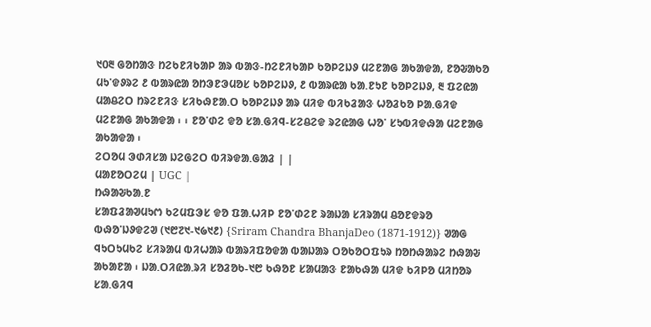᱑᱐᱓ ᱜᱚᱴᱟᱝ ᱴᱮᱠᱱᱤᱠᱟᱞ ᱟᱨ ᱵᱟᱝ-ᱴᱮᱱᱤᱠᱟᱞ ᱠᱚᱞᱮᱡᱽ ᱢᱮᱱᱟᱜ ᱟᱠᱟᱫᱟ, ᱱᱚᱶᱟᱠᱚ ᱢᱩᱸᱫᱽᱨᱮ ᱒ ᱵᱟᱨᱭᱟ ᱚᱴᱳᱱᱳᱢᱚᱥ ᱠᱚᱞᱮᱡᱽ, ᱒ ᱵᱟᱨᱭᱟ ᱠᱟ.ᱱᱩᱱ ᱠᱚᱞᱮᱡᱽ, ᱓ ᱯᱮᱭᱟ ᱢᱟᱪᱮᱛ ᱴᱨᱮᱱᱤᱝ ᱥᱤᱠᱷᱱᱟ.ᱛ ᱠᱚᱞᱮᱡᱽ ᱟᱨ ᱢᱤᱫ ᱵᱤᱠᱲᱟᱝ ᱦᱚᱲᱠᱚ ᱞᱟ.ᱜᱤᱫ ᱢᱮᱱᱟᱜ ᱟᱠᱟᱫᱟ ᱾ ᱾ ᱱᱚᱸᱰᱮ ᱫᱚ ᱥᱟ.ᱜᱤᱧ-ᱥᱮᱪᱮᱫ ᱨᱮᱭᱟᱜ ᱦᱚᱸ ᱥᱩᱵᱤᱫᱷᱟ ᱢᱮᱱᱟᱜ ᱟᱠᱟᱫᱟ ᱾
ᱮᱛᱚᱢ ᱳᱰᱤᱥᱟ ᱡᱮᱜᱮᱛ ᱵᱤᱨᱫᱟ.ᱜᱟᱲ | |
ᱢᱟᱱᱚᱛᱮᱢ | UGC |
ᱴᱷᱟᱶᱠᱟ.ᱱ
ᱥᱟᱯᱲᱟᱣᱢᱩᱬ ᱠᱮᱢᱯᱳᱥ ᱫᱚ ᱯᱟ.ᱦᱤᱞ ᱱᱚᱸᱰᱮᱱ ᱨᱟᱡᱟ ᱥᱤᱨᱟᱢ ᱪᱚᱱᱫᱨᱚ ᱵᱷᱚᱸᱡᱽᱫᱮᱣ (᱑᱘᱗᱑-᱑᱙᱑᱒) {Sriram Chandra BhanjaDeo (1871-1912)} ᱣᱟᱜ ᱧᱩᱛᱩᱢᱠᱮ ᱥᱤᱨᱟᱢ ᱵᱤᱦᱟᱨ ᱵᱟᱨᱤᱯᱚᱫᱟ ᱵᱟᱡᱟᱨ ᱛᱚᱠᱚᱛᱯᱩᱨ ᱴᱚᱴᱷᱟᱨᱮ ᱴᱷᱟᱶ ᱟᱠᱟᱱᱟ ᱾ ᱡᱟ.ᱛᱤᱭᱟ.ᱨᱤ ᱥᱚᱲᱚᱠ-᱑᱘ ᱠᱷᱚᱱ ᱥᱟᱢᱟᱝ ᱱᱟᱠᱷᱟ ᱢᱤᱫ ᱠᱤᱞᱚ ᱢᱤᱴᱚᱨ ᱥᱟ.ᱜᱤᱧ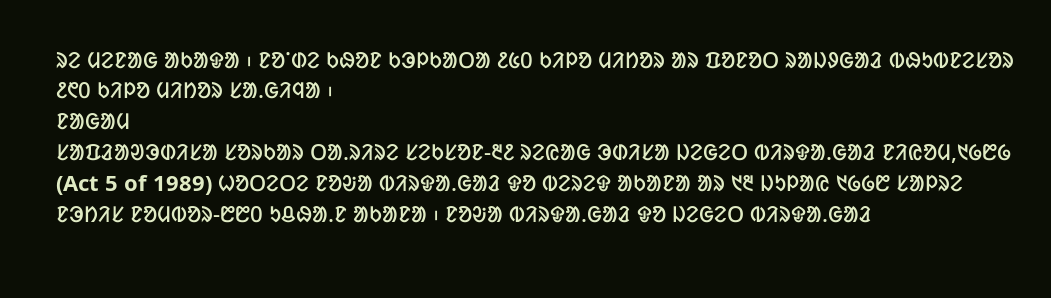ᱨᱮ ᱢᱮᱱᱟᱜ ᱟᱠᱟᱫᱟ ᱾ ᱱᱚᱸᱰᱮ ᱠᱷᱚᱱ ᱠᱳᱞᱠᱟᱛᱟ ᱒᱕᱐ ᱠᱤᱞᱚ ᱢᱤᱴᱚᱨ ᱟᱨ ᱯᱚᱱᱚᱛ ᱨᱟᱡᱽᱜᱟᱲ ᱵᱷᱩᱵᱱᱮᱥᱚᱨ ᱒᱖᱐ ᱠᱤᱞᱚ ᱢᱤᱴᱚᱨ ᱥᱟ.ᱜᱤᱧᱟ ᱾
ᱱᱟᱜᱟᱢ
ᱥᱟᱯᱲᱟᱣᱳᱰᱤᱥᱟ ᱥᱚᱨᱠᱟᱨ ᱛᱟ.ᱨᱤᱨᱮ ᱥᱮᱠᱥᱚᱱ-᱓᱒ ᱨᱮᱭᱟᱜ ᱳᱰᱤᱥᱟ ᱡᱮᱜᱮᱛ ᱵᱤᱨᱫᱟ.ᱜᱟᱲ ᱱᱤᱭᱚᱢ,᱑᱙᱘᱙ (Act 5 of 1989) ᱦᱚᱛᱮᱛᱮ ᱱᱚᱶᱟ ᱵᱤᱨᱫᱟ.ᱜᱟᱲ ᱫᱚ ᱵᱮᱨᱮᱫ ᱟᱠᱟᱱᱟ ᱟᱨ ᱑᱓ ᱡᱩᱞᱟᱭ ᱑᱙᱙᱘ ᱥᱟᱞᱨᱮ ᱱᱳᱴᱤᱥ ᱱᱚᱢᱵᱚᱨ-᱘᱘᱐ ᱩᱪᱷᱟ.ᱱ ᱟᱠᱟᱱᱟ ᱾ ᱱᱚᱶᱟ ᱵᱤᱨᱫᱟ.ᱜᱟᱲ ᱫᱚ ᱡᱮᱜᱮᱛ ᱵᱤᱨᱫᱟ.ᱜᱟᱲ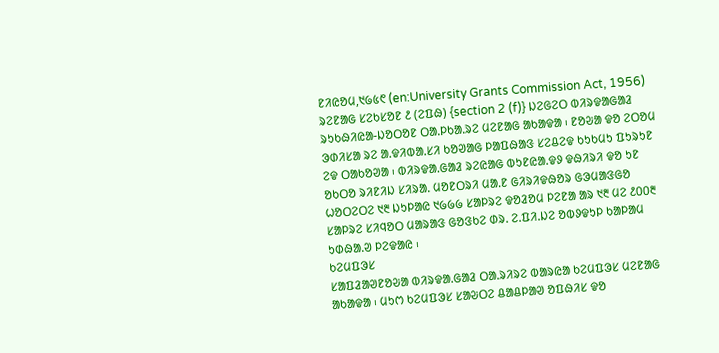ᱱᱤᱭᱚᱢ,᱑᱙᱕᱖ (en:University Grants Commission Act, 1956) ᱨᱮᱱᱟᱜ ᱥᱮᱠᱥᱚᱱ ᱒ (ᱮᱯᱷ) {section 2 (f)} ᱡᱮᱜᱮᱛ ᱵᱤᱨᱫᱟᱜᱟᱲ ᱨᱩᱠᱷᱤᱭᱟ-ᱡᱚᱛᱚᱱ ᱛᱟ.ᱞᱠᱟ.ᱨᱮ ᱢᱮᱱᱟᱜ ᱟᱠᱟᱫᱟ ᱾ ᱱᱚᱶᱟ ᱫᱚ ᱮᱛᱚᱢ ᱳᱰᱤᱥᱟ ᱨᱮ ᱟ.ᱫᱤᱵᱟ.ᱥᱤ ᱠᱚᱣᱟᱜ ᱞᱟᱯᱷᱟᱝ ᱥᱮᱪᱮᱫ ᱠᱩᱠᱢᱩ ᱯᱩᱨᱩᱱ ᱮᱫ ᱛᱟᱠᱚᱣᱟ ᱾ ᱵᱤᱨᱫᱟ.ᱜᱟᱲ ᱨᱮᱭᱟᱜ ᱵᱩᱱᱭᱟ.ᱫᱽ ᱫᱷᱤᱨᱤ ᱫᱚ ᱩᱱ ᱚᱠᱛᱚ ᱨᱤᱱᱤᱡ ᱥᱤᱨᱟ. ᱢᱚᱱᱛᱨᱤ ᱢᱟ.ᱱ ᱜᱤᱨᱤᱫᱷᱚᱨ ᱜᱳᱢᱟᱝᱜᱚ ᱦᱚᱛᱮᱛᱮ ᱑᱓ ᱡᱩᱞᱟᱭ ᱑᱙᱙᱙ ᱥᱟᱞᱨᱮ ᱫᱚᱲᱚᱢ ᱞᱮᱱᱟ ᱟᱨ ᱑᱓ ᱢᱮ ᱒᱐᱐᱓ ᱥᱟᱞᱨᱮ ᱥᱤᱧᱚᱛ ᱢᱟᱨᱟᱝ ᱜᱚᱝᱠᱮ ᱰᱨ. ᱮ.ᱯᱤ.ᱡᱮ ᱚᱵᱽᱫᱩᱞ ᱠᱟᱞᱟᱢ ᱩᱰᱷᱟ.ᱣ ᱞᱮᱫᱟᱭ ᱾
ᱠᱮᱢᱯᱳᱥ
ᱥᱟᱯᱲᱟᱣᱱᱚᱶᱟ ᱵᱤᱨᱫᱟ.ᱜᱟᱲ ᱛᱟ.ᱨᱤᱨᱮ ᱵᱟᱨᱭᱟ ᱠᱮᱢᱯᱳᱥ ᱢᱮᱱᱟᱜ ᱟᱠᱟᱫᱟ ᱾ ᱢᱩᱬ ᱠᱮᱢᱯᱳᱥ ᱥᱟᱶᱛᱮ ᱪᱟᱪᱞᱟᱣ ᱚᱯᱷᱤᱥ ᱫᱚ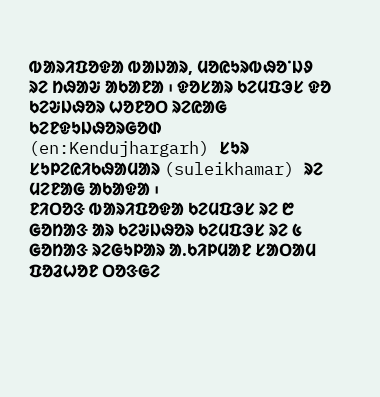ᱵᱟᱨᱤᱯᱚᱫᱟ ᱵᱟᱡᱟᱨ, ᱢᱚᱭᱩᱨᱵᱷᱚᱸᱡᱽ ᱨᱮ ᱴᱷᱟᱶ ᱟᱠᱟᱱᱟ ᱾ ᱫᱚᱥᱟᱨ ᱠᱮᱢᱯᱳᱥ ᱫᱚ ᱠᱮᱶᱡᱷᱚᱨ ᱦᱚᱱᱚᱛ ᱨᱮᱭᱟᱜ ᱠᱮᱱᱫᱩᱡᱷᱚᱨᱜᱚᱰ (en:Kendujhargarh) ᱥᱩᱨ ᱥᱩᱞᱮᱭᱤᱠᱷᱟᱢᱟᱨ (suleikhamar) ᱨᱮ ᱢᱮᱱᱟᱜ ᱟᱠᱟᱫᱟ ᱾
ᱱᱤᱛᱚᱝ ᱵᱟᱨᱤᱯᱚᱫᱟ ᱠᱮᱢᱯᱳᱥ ᱨᱮ ᱘ ᱜᱚᱴᱟᱝ ᱟᱨ ᱠᱮᱶᱡᱷᱚᱨ ᱠᱮᱢᱯᱳᱥ ᱨᱮ ᱕ ᱜᱚᱴᱟᱝ ᱨᱮᱜᱩᱞᱟᱨ ᱟ.ᱠᱤᱞᱢᱟᱱ ᱥᱟᱛᱟᱢ ᱯᱚᱲᱦᱚᱱ ᱛᱚᱝᱜᱮ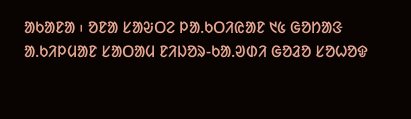ᱟᱠᱟᱱᱟ ᱾ ᱚᱱᱟ ᱥᱟᱶᱛᱮ ᱞᱟ.ᱠᱛᱤᱭᱟᱱ ᱑᱕ ᱜᱚᱴᱟᱝ ᱟ.ᱠᱤᱞᱢᱟᱱ ᱥᱟᱛᱟᱢ ᱱᱤᱡᱚᱨ-ᱠᱟ.ᱣᱰᱤ ᱜᱚᱲᱚ ᱥᱚᱦᱚᱫ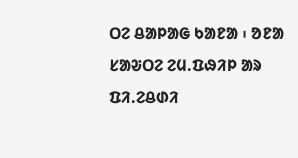ᱛᱮ ᱪᱟᱞᱟᱜ ᱠᱟᱱᱟ ᱾ ᱚᱱᱟ ᱥᱟᱶᱛᱮ ᱮᱢ.ᱯᱷᱤᱞ ᱟᱨ ᱯᱤ.ᱮᱪᱰᱤ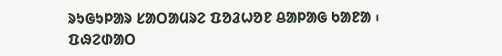ᱨᱩᱜᱩᱞᱟᱨ ᱥᱟᱛᱟᱢᱨᱮ ᱯᱚᱲᱦᱚᱱ ᱪᱟᱞᱟᱜ ᱠᱟᱱᱟ ᱾
ᱯᱷᱮᱰᱟᱛ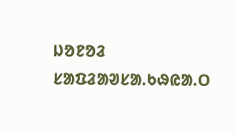ᱡᱚᱱᱚᱲ
ᱥᱟᱯᱲᱟᱣᱥᱟ.ᱠᱷᱭᱟ.ᱛ